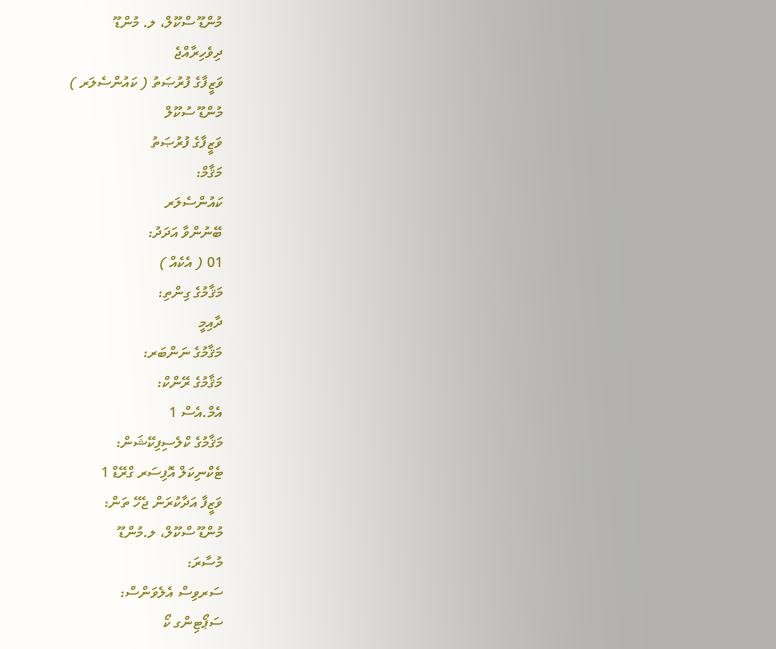މުންޑޫ ސްކޫލް، ލ. މުންޑޫ
ދިވެހިރާއްޖެ
ވަޒީފާގެ ފުރުޞަތު ( ކައުންސެލަރ )
މުންޑޫ ސުކޫލް
ވަޒީފާގެ ފުރުޞަތު
މަޤާމް:
ކައުންސެލަރ
ބޭނުންވާ އަދަދު:
01 ( އެކެއް )
މަޤާމުގެ ގިންތި:
ދާއިމީ
މަޤާމުގެ ނަންބަރ:
މަޤާމުގެ ރޭންކް:
އެމް.އެސް 1
މަޤާމުގެ ކްލެސިފިކޭޝަން:
ޓެކްނިކަލް އޮފިސަރ ގްރޭޑް 1
ވަޒީފާ އަދާކުރަން ޖެހޭ ތަން:
މުންޑޫ ސްކޫލް، ލ.މުންޑޫ
މުސާރަ:
ސަރވިސް އެލެވަންސް:
ސަޕޯޓިންގ ކޯ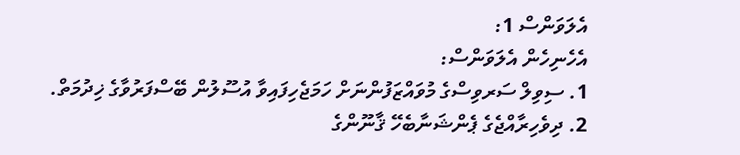އެލަވަންސް 1:
އެހެނިހެން އެލަވަންސް:
1. ސިވިލް ސަރވިސްގެ މުވައްޒަފުންނަށް ހަމަޖެހިފައިވާ އުސޫލުން ބޭސްފަރުވާގެ ޚިދުމަތް.
2. ދިވެހިރާއްޖެގެ ޕެންޝަނާބެހޭ ޤާނޫންގެ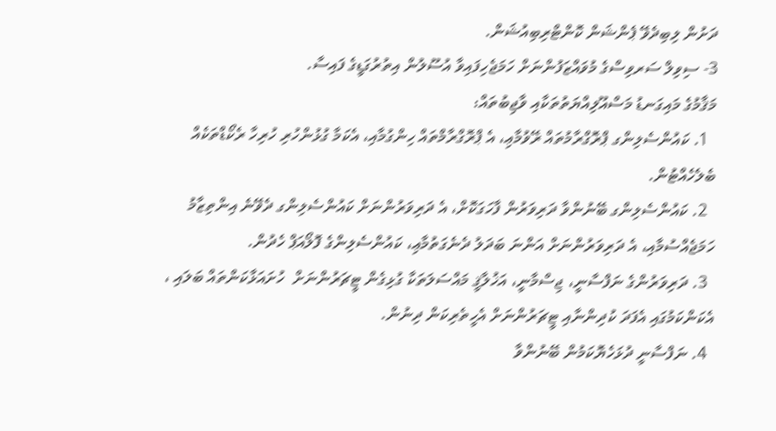ދަށުން ލިބިދެވޭ ޕެންޝަން ކޮންޓްރިބިއުޝަން.
3- ސިވިލް ސަރވިސްގެ މުވައްޒަފުންނަށް ހަމަޖެހިފައިވާ އުސޫލުން އިތުރުގަޑީގެ ފައިސާ.
މަޤާމުގެ މައިގަނޑު މަސްއޫލިއްޔަތުތަކާއި ވާޖިބުތައް:
  1. ކައުންސެލިންގ ޕްރޮގްރާމުތައް ރޭވުމާޢި، އެ ޕްރޮގްރާމްތައް ހިންގުމާއި، އެކަމާ ގުޅުންހުރި ހުރިހާ ރެކޯޑްތަކެއް ބެލެހެއްޓުން.
  2. ކައުންސެލިންގ ބޭނުންވާ ދަރިވަރުން ފާހަގަކޮށް، އެ ދަރިވަރުންނަށް ކައުންސެލިންގ ދެވޭނެ އިންތިޒާމު ހަމަޖެއްސުމާއި، އެ ދަރިވަރުންނަށް އަންނަ ބަދަލު ދެނެގަތުމާޢި، ކައުންސެލިންގެ ފޮލޯއަޕް ހެދުން.
  3. ދަރިވަރުންގެ ނަފްސާނީ، ޖިސްމާނީ، އަޚުލާޤީ މައްސަލަތަކާ ގުޅިގެން ޓީޗަރުންނަށް  ހުށައަޅާކަންތައް ބަލައި ، އެކަންކަމުގައި އެފަދަ ކުދިންނާއި ޓީޗަރުންނަށް އެހީތެރިކަން ދިނުން.
  4. ނަފްސާނީ ދުޅަހެޔޮކަމުން ބޭނުންވާ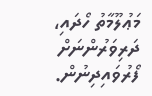މަޢުލޫމާތު ހޯދައި، ދަރިވަރުންނަށް ފޯރުވައިދިނުން.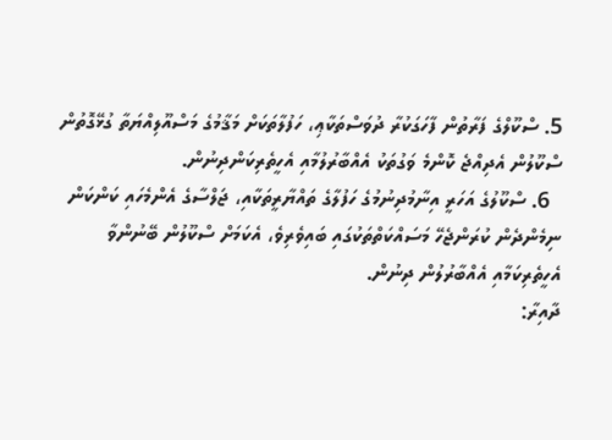5. ސްކޫލްގެ ފަރާތުން ފާހަގަކުރާ ދުވަސްތަކާޢި، ހަފުލާތަކަށް މަޤާމުގެ މަސްއޫލިއްޔަތާ ގުޅޭގޮތުން ސްކޫލުން އެދިއްޖެ ކޮންމެ ވަގުތަކު އެއްބާރުލުމާއި އެހީތެރިކަންދިނުން.
  6. ސްކޫލުގެ އަހަރީ އިނާމުދިނުމުގެ ހަފުލާގެ ތައްޔާރީތަކާއި، ޖަލްސާގެ އެންމެހައި ކަންކަން ނިމެންދެން ކުރަންޖެހޭ މަސައްކަތްތަކުގައި ބައިވެރިވެ، އެކަމަށް ސްކޫލުން ބޭނުންވާ އެހީތެރިކަމާއި އެއްބާރުލުން ދިނުން.
ދާއިރާ: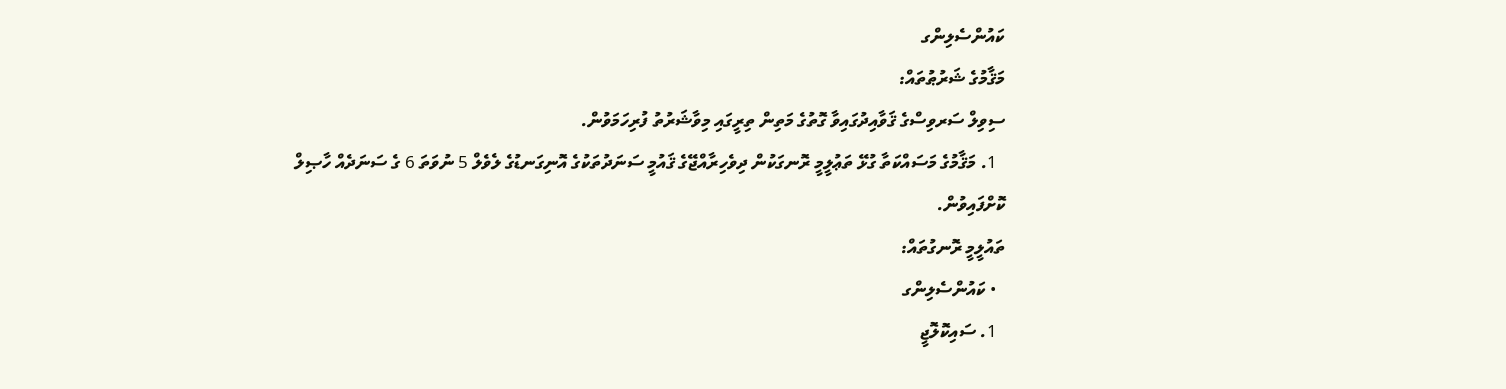ކައުންސެލިންގ
މަޤާމުގެ ޝަރުޠުތައް:
ސިވިލް ސަރވިސްގެ ޤަވާއިދުގައިވާ ގޮތުގެ މަތިން ތިރީގައި މިވާޝަރުތު ފުރިހަމަވުން.
  1. މަޤާމުގެ މަސައްކަތާ ގުޅޭ ތަޢުލީމީ ރޮނގަކުން ދިވެހިރާއްޖޭގެ ޤައުމީ ސަނަދުތަކުގެ އޮނިގަނޑުގެ ލެވެލް 5 ނުވަތަ 6 ގެ ސަނަދެއް ހާޞިލް ކޮށްފައިވުން.
ތައުލީމީ ރޮނގުތައް:
  • ކައުންސެލިންގ
  1. ސައިކޮލޮޖީ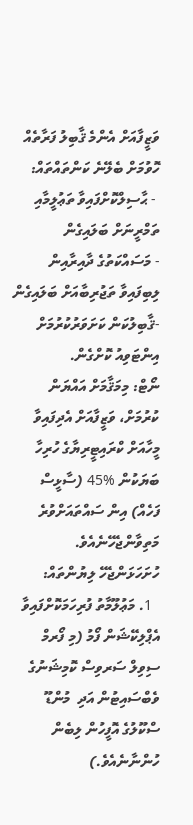ވަޒީފާއަށް އެންމެ ޤާބިލު ފަރާތެއް ހޮވުމަށް ބެލޭނެ ކަންތައްތައް:
 - ޙާސިލްކޮށްފައިވާ ތަޢުލީމާއި ތަމްރީނަށް ބަލައިގެން
- މަސައްކަތުގެ ދާއިރާއިން ލިބިފައިވާ ތަޖުރިބާއަށް ބަލައިގެން
-ޤާބިލުކަން ކަށަވަރުކުރުމަށް އިންޓަވިއު ކޮށްގެން.
ނޯޓް: މިމަޤާމަށް އައްޔަން ކުރުމަށް، ވަޒީފާއަށް އެދިފައިވާ މީހާއަށް ކްރައިޓީރިޔާގެ ހުރިހާ ބަޔަކުން %45 (ސާޅީސް ފަހެއް) އިން ސައްތައަށްވުރެ މަތިވާންޖެހޭނެއެވެ.
ހުށަހަޅަންޖެހޭ ލިޔުންތައް:
  1. މަޢުލޫމާތު ފުރިހަމަކޮށްފައިވާ އެޕްލިކޭޝަން ފޯމު (މި ފޯރމް ސިވިލް ސަރވިސް ކޮމިޝަނުގެ ވެބްސައިޓުން އަދި  މުންޑޫ ސްކޫލުގެ އޮފީހުން ލިބެން ހުންނާނެއެވެ.)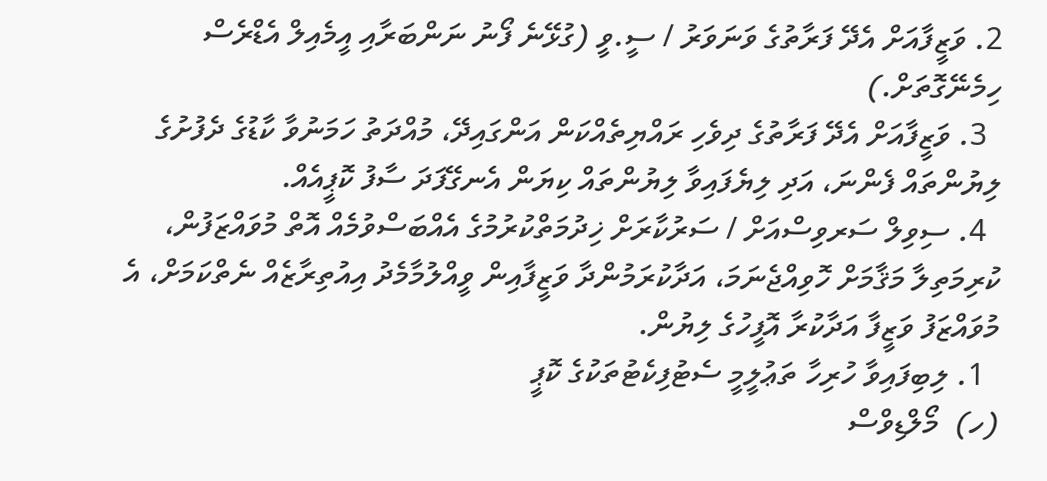2. ވަޒީފާއަށް އެދޭ ފަރާތުގެ ވަނަވަރު / ސީ.ވީ (ގުޅޭނެ ފޯނު ނަންބަރާއި އީމެއިލް އެޑްރެސް ހިމެނޭގޮތަށް.)
  3. ވަޒީފާއަށް އެދޭ ފަރާތުގެ ދިވެހި ރައްޔިތެއްކަން އަންގައިދޭ، މުއްދަތު ހަމަނުވާ ކާޑުގެ ދެފުށުގެ ލިޔުންތައް ފެންނަ، އަދި ލިޔެފައިވާ ލިޔުންތައް ކިޔަން އެނގޭފަދަ ސާފު ކޮޕީއެއް.
  4. ސިވިލް ސަރވިސްއަށް / ސަރުކާރަށް ޚިދުމަތްކުރުމުގެ އެއްބަސްވުމެއް އޮތް މުވައްޒަފުން، ކުރިމަތިލާ މަޤާމަށް ހޮވިއްޖެނަމަ، އަދާކުރަމުންދާ ވަޒީފާއިން ވީއްލުމާމެދު އިއުތިރާޒެއް ނެތްކަމަށް، އެ މުވައްޒަފު ވަޒީފާ އަދާކުރާ އޮފީހުގެ ލިޔުން.
  1. ލިބިފައިވާ ހުރިހާ ތަޢުލީމީ ސެޓުފިކެޓުތަކުގެ ކޮޕީ
(ހ)  މޯލްޑިވްސް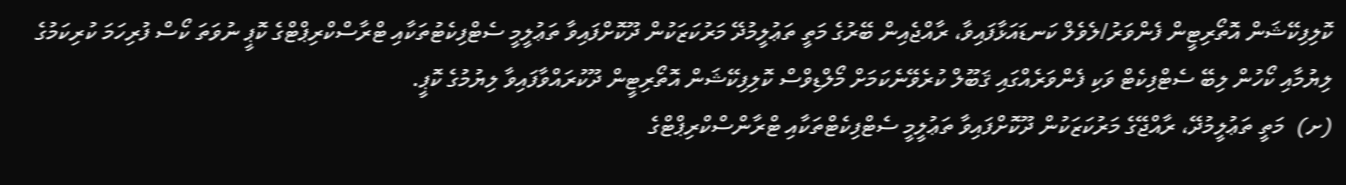ކޮލިފިކޭޝަން އޮތޯރިޓީން ފެންވަރު/ލެވެލް ކަނޑައަޅާފައިވާ، ރާއްޖެއިން ބޭރުގެ މަތީ ތަޢުލީމުދޭ މަރުކަޒަކުން ދޫކޮށްފައިވާ ތަޢުލީމީ ސެޓްފިކެޓުތަކާއި ޓްރާސްކްރިޕްޓްގެ ކޮޕީ ނުވަތަ ކޯސް ފުރިހަމަ ކުރިކަމުގެ ލިޔުމާއި ކޯހުން ލިބޭ ސެޓްފިކެޓް ވަކި ފެންވަރެއްގައި ޤަބޫލް ކުރެވޭނެކަމަށް މޯލްޑިވްސް ކޮލިފިކޭޝަން އޮތޯރިޓީން ދޫކުރައްވާފައިވާ ލިޔުމުގެ ކޮޕީ.
(ށ)  މަތީ ތަޢުލީމުދޭ، ރާއްޖޭގެ މަރުކަޒަކުން ދޫކޮށްފައިވާ ތަޢުލީމީ ސެޓްފިކެޓްތަކާއި ޓްރާންސްކްރިޕްޓްގެ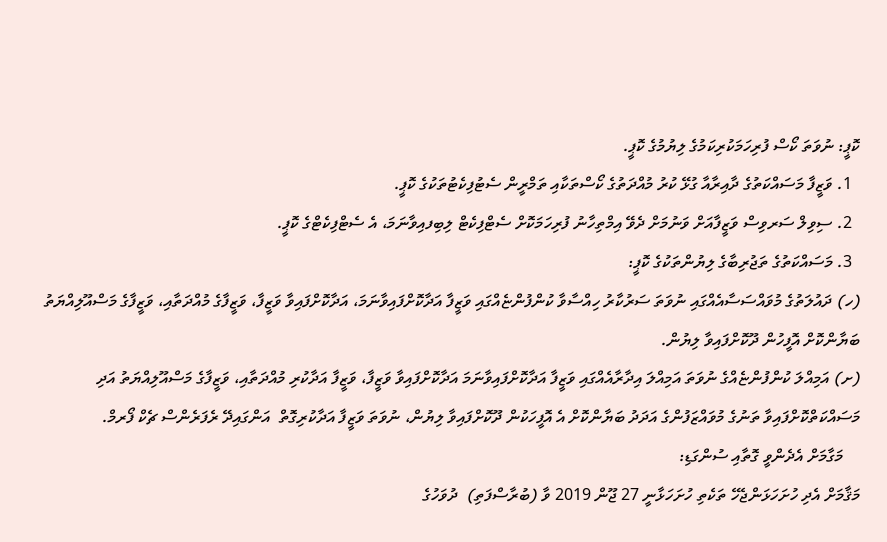ކޮޕީ: ނުވަތަ ކޯސް ފުރިހަމަކުރިކަމުގެ ލިޔުމުގެ ކޮޕީ.
  1. ވަޒީފާ މަސައްކަތުގެ ދާއިރާއާ ގުޅޭ ކުރު މުއްދަތުގެ ކޯސްތަކާއި ތަމްރީން ސެޓުފިކެޓުތަކުގެ ކޮޕީ.
  2. ސިވިލް ސަރވިސް ވަޒީފާއަށް ވަނުމަށް ދެވޭ އިމްތިހާނު ފުރިހަމަކޮށް ސެޓްފިކެޓް ލިބިފއިވާނަމަ، އެ ސެޓްފިކެޓްގެ ކޮޕީ.
  3. މަސައްކަތުގެ ތަޖުރިބާގެ ލިޔުންތަކުގެ ކޮޕީ:
(ހ) ދައުލަތުގެ މުވައްސަސާއެއްގައި ނުވަތަ ސަރުކާރު ހިއްސާވާ ކުންފުންޏެއްގައި ވަޒީފާ އަދާކޮށްފައިވާނަމަ، އަދާކޮށްފައިވާ ވަޒީފާ، ވަޒީފާގެ މުއްދަތާއި، ވަޒީފާގެ މަސްއޫލިއްޔަތު ބަޔާންކޮށް އޮފީހުން ދޫކޮށްފައިވާ ލިޔުން.
(ށ) އަމިއްލަ ކުންފުންޏެއްގެ ނުވަތަ އަމިއްލަ އިދާރާއެއްގައި ވަޒީފާ އަދާކޮށްފައިވާނަމަ އަދާކޮށްފައިވާ ވަޒީފާ، ވަޒީފާ އަދާކުރި މުއްދަތާއި، ވަޒީފާގެ މަސްއޫލިއްޔަތު އަދި މަސައްކަތްކޮށްފައިވާ ތަނުގެ މުވައްޒަފުންގެ އަދަދު ބަޔާންކޮށް އެ އޮފީހަކުން ދޫކޮށްފައިވާ ލިޔުން، ނުވަތަ ވަޒީފާ އަދާކުރިގޮތް  އަންގައިދޭ ރެފަރެންސް ޗެކް ފޯރމް.
    މަގާމަށް އެދެންވީ ގޮތާއި ސުންގަޑި:
މަޤާމަށް އެދި ހުށަހަޅަންޖެހޭ ތަކެތި ހުށަހަޅާނީ 27 ޖޫން 2019 ވާ (ބުރާސްފަތި)  ދުވަހުގެ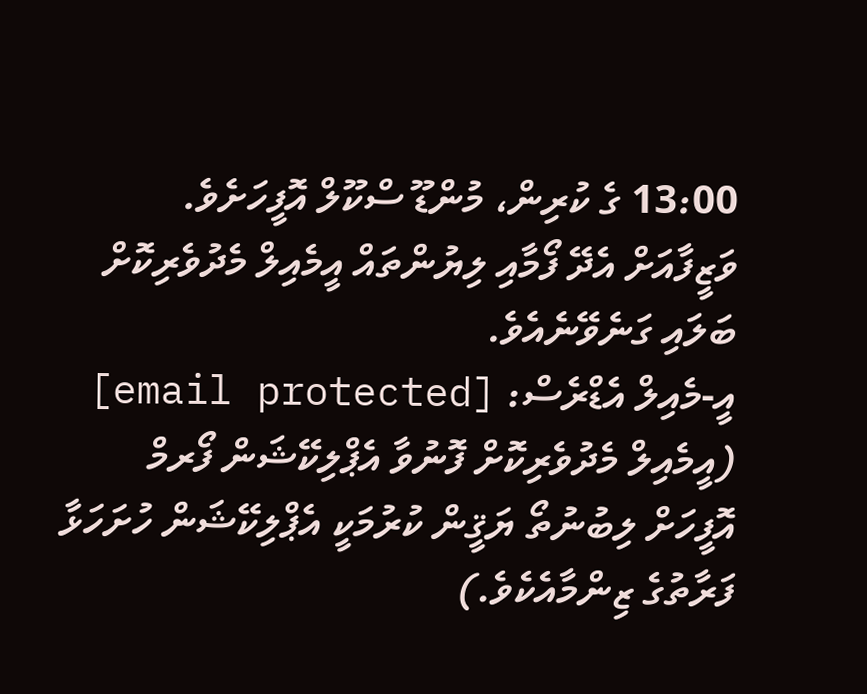13:00 ގެ ކުރިން، މުންޑޫ ސްކޫލް އޮފީހަށެވެ.
ވަޒީފާއަށް އެދޭ ފޯމާއި ލިޔުންތައް އީމެއިލް މެދުވެރިކޮށް ބަލައި ގަނެވޭނެއެވެ.
އީ-މެއިލް އެޑްރެސް: [email protected] (އީމެއިލް މެދުވެރިކޮށް ފޮނުވާ އެޕްލިކޭޝަން ފޯރމް އޮފީހަށް ލިބުނުތޯ ޔަޤީން ކުރުމަކީ އެޕްލިކޭޝަން ހުށަހަޅާ ފަރާތުގެ ޒިންމާއެކެވެ.)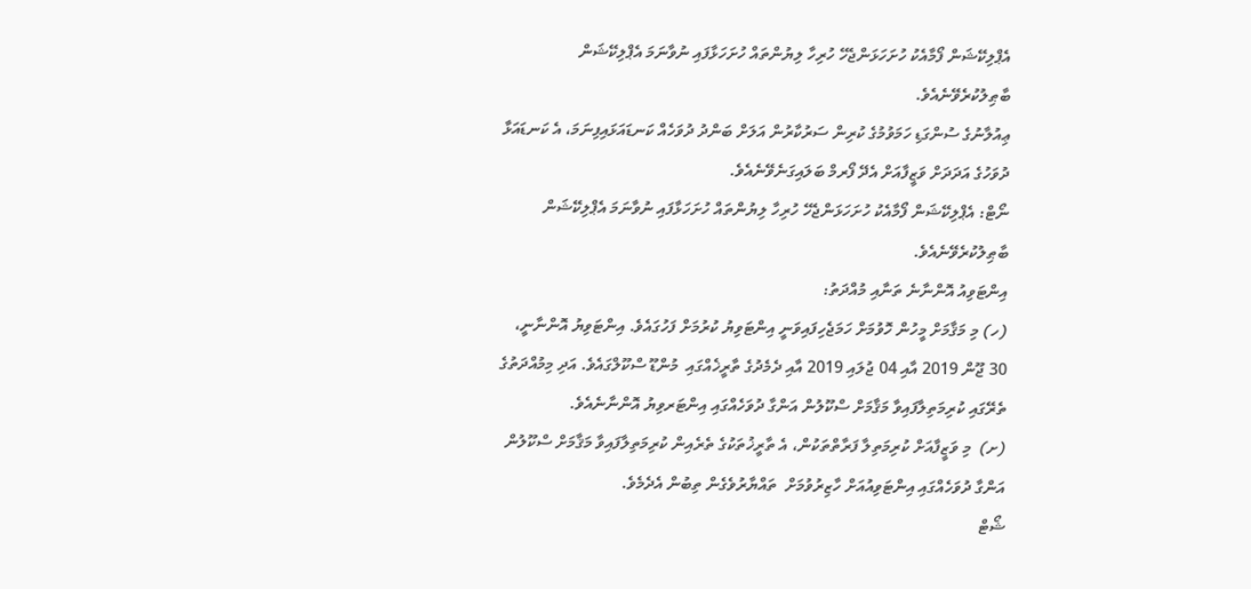އެޕްލިކޭޝަން ފޯމާއެކު ހުށަހަޅަންޖެހޭ ހުރިހާ ލިޔުންތައް ހުށަހަޅާފައި ނުވާނަމަ އެޕްލިކޭޝަން ބާޠިލުކުރެވޭނެއެވެ.
ޢިއުލާނުގެ ސުންގަޑި ހަމަވުމުގެ ކުރިން ސަރުކާރުން އަލަށް ބަންދު ދުވަހެއް ކަނޑައަޅައިފިނަމަ، އެ ކަނޑައަޅާ ދުވަހުގެ އަދަދަށް ވަޒީފާއަށް އެދޭ ފޯރމް ބަލައިގަނެވޭނެއެވެ.
ނޯޓް: އެޕްލިކޭޝަން ފޯމާއެކު ހުށަހަޅަންޖެހޭ ހުރިހާ ލިޔުންތައް ހުށަހަޅާފައި ނުވާނަމަ އެޕްލިކޭޝަން ބާޠިލުކުރެވޭނެއެވެ.
އިންޓަވިއު އޮންނާނެ ތަނާއި މުއްދަތު:
(ހ) މި މަޤާމަށް މީހުން ހޮވުމަށް ހަމަޖެހިފައިވަނީ އިންޓަވިޔު ކުރުމަށް ފަހުގައެވެ. އިންޓަވިޔު އޮންނާނީ، 30 ޖޫން 2019 އާއި 04 ޖުލައި 2019 އާއި ދެމެދުގެ ތާރީޚެއްގައި  މުންޑޫ ސްކޫލްގައެވެ. އަދި މިމުއްދަތުގެ ތެރޭގައި ކުރިމަތިލާފައިވާ މަޤާމަށް ސްކޫލުން އަންގާ ދުވަހެއްގައި އިންޓަރވިޔު އޮންނާނެއެވެ.
(ށ)  މި ވަޒީފާއަށް ކުރިމަތިލާ ފަރާތްތަކުން، އެ ތާރީޚުތަކުގެ ތެރެއިން ކުރިމަތިލާފައިވާ މަޤާމަށް ސްކޫލުން އަންގާ ދުވަހެއްގައި އިންޓަވިއުއަށް ހާޒިރުވުމަށް  ތައްޔާރުވެގެން ތިބުން އެދެމެވެ.
ޝޯޓް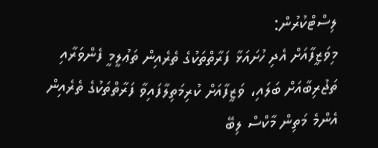ލިސްޓްކުރުން:
މިވަޒީފާއަށް އެދި ހުށައަޅާ ފަރާތްތަކުގެ ތެރެއިން ތަޢުލީމީ ފެންވަރާއި ތަޖުރިބާއަށް ބަލައި، ވަޒީފާއަށް ކުރިމަތިލާފައިވާ ފަރާތްތަކުގެ ތެރެއިން އެންމެ މަތިން މާކްސް ލިބޭ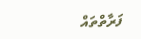ފަރާތްތައް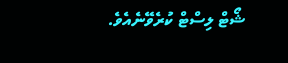ޝޯޓް ލިސްޓް ކުރެވޭނެއެވެ.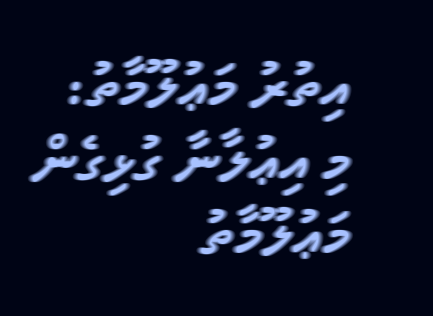އިތުރު މަޢުލޫމާތު: މި އިޢުލާނާ ގުޅިގެން މަޢުލޫމާތު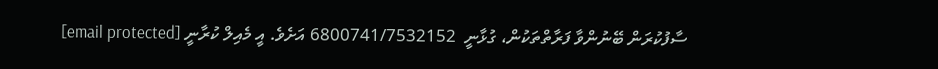ސާފުކުރަން ބޭނުންވާ ފަރާތްތަކުން، ގުޅާނީ  6800741/7532152 އަށެވެ. އީ މެއިލް ކުރާނީ [email protected]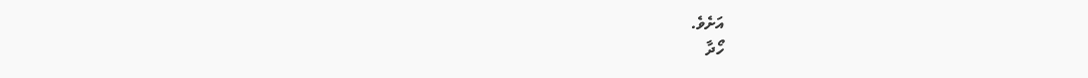އަށެވެ.
ހޯދާ